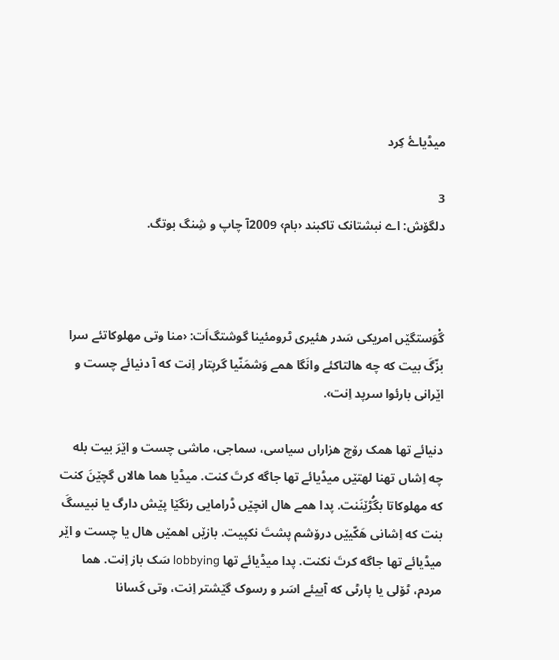میڈیاۓ کِرد

3
دلگۆش: اے نبشتانک تاکبند ‹بام› 2009آ چاپ و شِنگ بوتگ.



گْوَستگێں امریکی سَدر هئیری ٹرومئینا گوشتگ‌اَت: ‹منا وتی مهلوکاتئے سرا بزّگَ بیت که چه هالتاکئے وانَگا همے وَشمَنّیا گرپتار اِنت که آ دنیائے چست و اێرانی بارئوا سرپد اِنت›.

دنیائے تها همک رۆچ هزاراں سیاسی، سماجی، ماشی چست و اێرَ بیت بله چه اِشاں تهنا لهتێں میڈیائے تها جاگه کرتَ کنت. میڈیا هما هالاں گچێنَ کنت که مهلوکاتا بگُڑێنَنت. پدا همے هال انچێں ڈرامایی رنگێا پێش دارگ یا نبیسگَ بنت که اِشانی هَکّیێں درۆشم پشتَ نکپیت. بازێں اهمێں هال یا چست و اێر میڈیائے تها جاگه کرتَ نکنت. پدا میڈیائے تها lobbying سَک باز اِنت. هما مردم، ٹۆلی یا پارٹی که آییئے اسَر و رسوک گێشتر اِنت، وتی کَسانا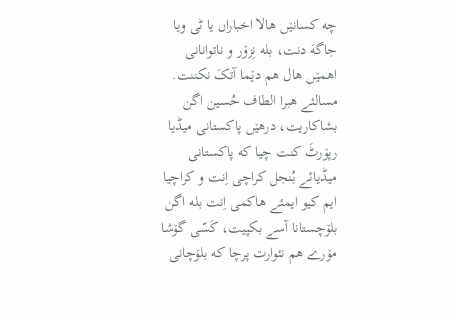چه کسانێں هالا اخباراں یا ٹی ویا جاگهَ دنت، بله نِزۆر و ناتوانانی اهمێں هال هم دێما آتکَ نکننت. مسالئے هبرا الطاف حُسین اگن بشاکاریت، درهێں پاکستانی میڈیا رپۆرٹَ کنت چیا که پاکستانی میڈیائے بُنجل کراچی اِنت و کراچیا ایم کیو ایمئے هاکمی اِنت بله اگن بلۆچستانا آسے بکپیت، کَسّی گۆشا مۆرے هم نئوارت پرچا که بلۆچانی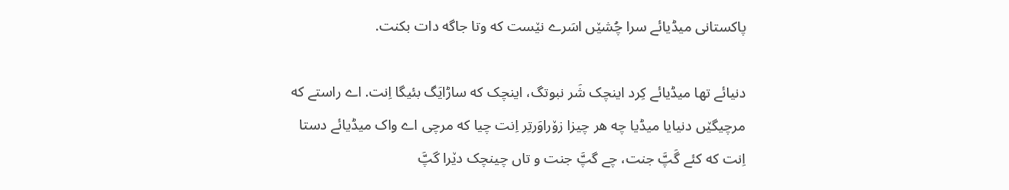پاکستانی میڈیائے سرا چُشێں اسَرے نێست که وتا جاگه دات بکنت.

دنیائے تها میڈیائے کِرد اینچک شَر نبوتگ، اینچک که ساڑایَگ بئیگا اِنت. اے راستے که مرچیگێں دنیایا میڈیا چه هر چیزا زۆراوَرتِر اِنت چیا که مرچی اے واک میڈیائے دستا اِنت که کئے گَپَّ جنت، چے گپَّ جنت و تاں چینچک دێرا گپَّ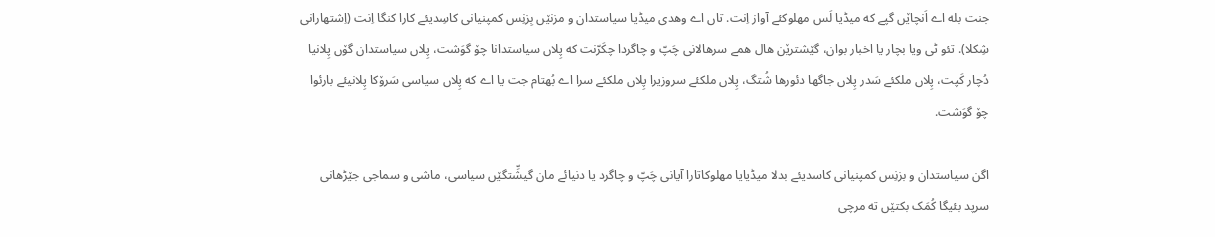جنت بله اے اَنچاێں گپے که میڈیا لَس مهلوکئے آواز اِنت. تاں اے وهدی میڈیا سیاستدان و مزنێں بِزنِس کمپنیانی کاسِدیئے کارا کنگا اِنت (اِشتهارانی شِکلا). تئو ٹی ویا بچار یا اخبار بوان، گێشترێن هال همے سرهالانی چَپّ و چاگردا چکَرّنت که پِلاں سیاستدانا چۆ گوَشت، پِلاں سیاستدان گۆں پِلانیا دُچار کَپت، پِلاں ملکئے سَدر پِلاں جاگها دئورها شُتگ، پِلاں ملکئے سروزیرا پِلاں ملکئے سرا اے بُهتام جت یا اے که پِلاں سیاسی سَرۆکا پِلانیئے بارئوا چۆ گوَشت.

اگن سیاستدان و بزنِس کمپنیانی کاسدیئے بدلا میڈیایا مهلوکاتارا آیانی چَپّ و چاگرد یا دنیائے مان گیشِّتگێں سیاسی، ماشی و سماجی جێڑهانی سرپد بئیگا کُمَک بکتێں ته مرچی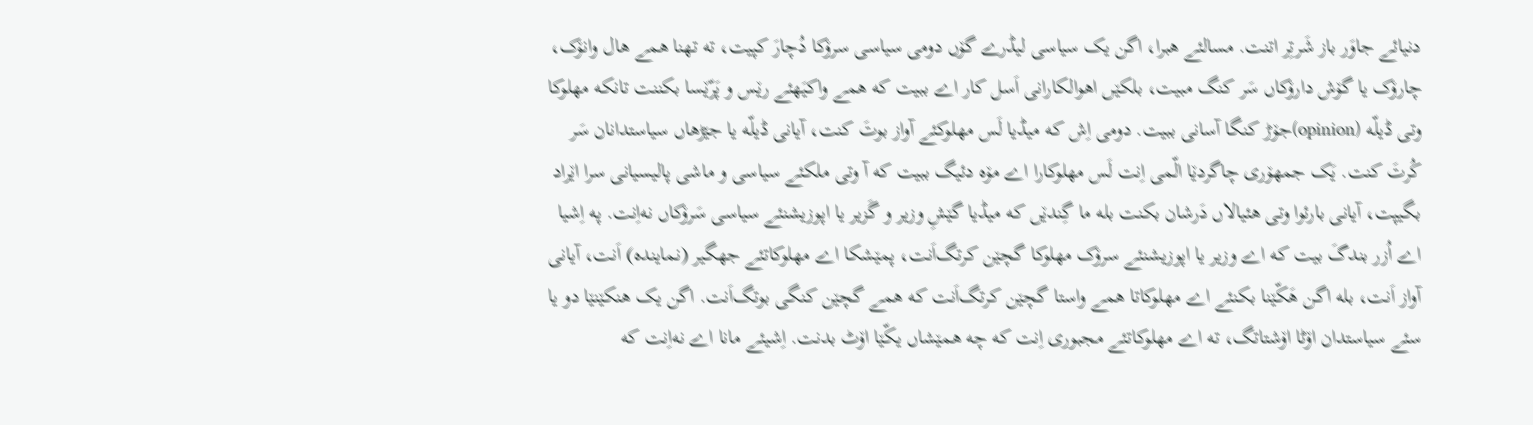دنیائے جاوَر باز شَرتِر اتنت. مسالئے هبرا، اگن یک سیاسی لیڈرے گۆں دومی سیاسی سرۆکا دُچارَ کپیت، ته تهنا همے هال وانۆک، چارۆک یا گۆش دارۆکاں سَر کنگ مبیت، بلکێں اهوالکارانی اَسل کار اے ببیت که همے واکیَهئے رێس و پَرّێسا بکننت تانکه مهلوکا وتی ڈیلّه (opinion)جۆڑ کنگا آسانی ببیت. دومی اِش که میڈیا لَس مهلوکئے آواز بوتَ کنت، آیانی ڈیلّه یا جێڑهاں سیاستدانان سَر کُرتَ کنت. یَک جمهۆری چاگردێا الّمی اِنت لَس مهلوکارا اے مۆه دئیگ ببیت که آ وتی ملکئے سیاسی و ماشی پالیسیانی سرا اێراد بگیپت، آیانی بارئوا وتی هئیالاں دَرشان بکنت بله ما گِندێں که میڈیا گێشِ وزیر و گَزیر یا اپوزیشنئے سیاسی سَرۆکاں نه‌اِنت. په اِشیا اے اُزر بندگَ بیت که اے وزیر یا اپوزیشنئے سرۆک مهلوکا گچێن کرتگ‌اَنت، پمێشکا اے مهلوکاتئے جهگیر (نماینده) اَنت، آیانی آواز اَنت، بله اگن هَکّێنا بکنئے اے مهلوکاتا همے واستا گچێن کرتگ‌اَنت که همے گچێن کنگی بوتگ‌اَنت. اگن یک هنکێنێا دو یا سئے سیاستدان اۆٹا اۆشتاتگ، ته اے مهلوکاتئے مجبوری اِنت که چه همێشاں یکّێا اۆٹ بدنت. اِشیئے مانا اے نه‌اِنت که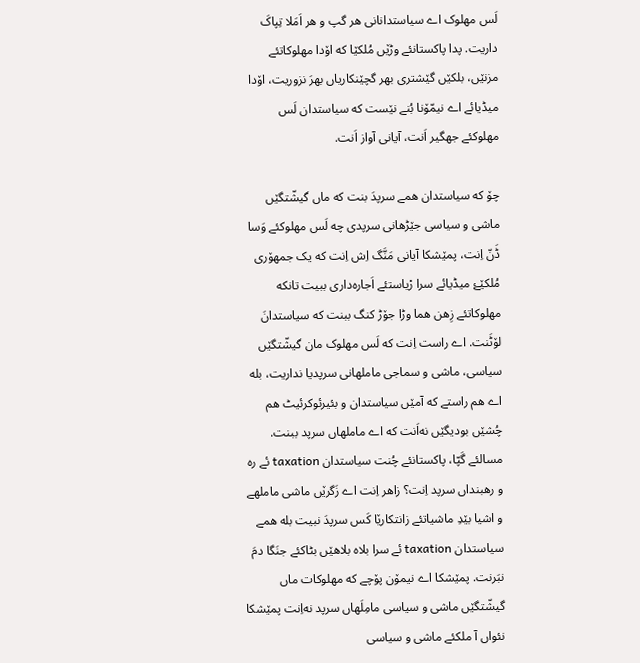لَس مهلوک اے سیاستدانانی هر گپ و هر اَمَلا تِپاکَ داریت. پدا پاکستانئے وڑێں مُلکێا که اۆدا مهلوکاتئے مزنێں، بلکێں گێشتری بهر گچێنکاریاں بهرَ نزوریت، اۆدا میڈیائے اے نیمّۆنا بُنے نێست که سیاستدان لَس مهلوکئے جهگیر اَنت، آیانی آواز اَنت.

چۆ که سیاستدان همے سرپدَ بنت که ماں گیشّتگێں ماشی و سیاسی جێڑهانی سرپدی چه لَس مهلوکئے وَسا ڈَنّ اِنت، پمێشکا آیانی مَنَّگ اِش اِنت که یک جمهۆری مُلکێۓ میڈیائے سرا رْیاستئے اَجاره‌داری ببیت تانکه مهلوکاتئے زِهن هما وڑا جۆڑ کنگ ببنت که سیاستدانَ لۆٹَنت. اے راست اِنت که لَس مهلوک مان گیشّتگێں سیاسی، ماشی و سماجی ماملهانی سرپدیا نداریت، بله اے هم راستے که آمێں سیاستدان و بئیرئوکرئیٹ هم چُشێں بودیگێں نه‌اَنت که اے ماملهاں سرپد ببنت. مسالئے گَپّا، پاکستانئے چُنت سیاستدان taxation ئے ره و رهبنداں سرپد اِنت؟ زاهر اِنت اے زَگرێں ماشی ماملهے و اشیا بێدِ ماشیاتئے زانتکارێا کَس سرپدَ نبیت بله همے سیاستدان taxation ئے سرا بلاه بلاهێں بٹاکئے جنَگا دمَ نبَرنت. پمێشکا اے نیمۆن پۆچے که مهلوکات ماں گیشّتگێں ماشی و سیاسی مامِلَهاں سرپد نه‌اِنت پمێشکا نئواں آ ملکئے ماشی و سیاسی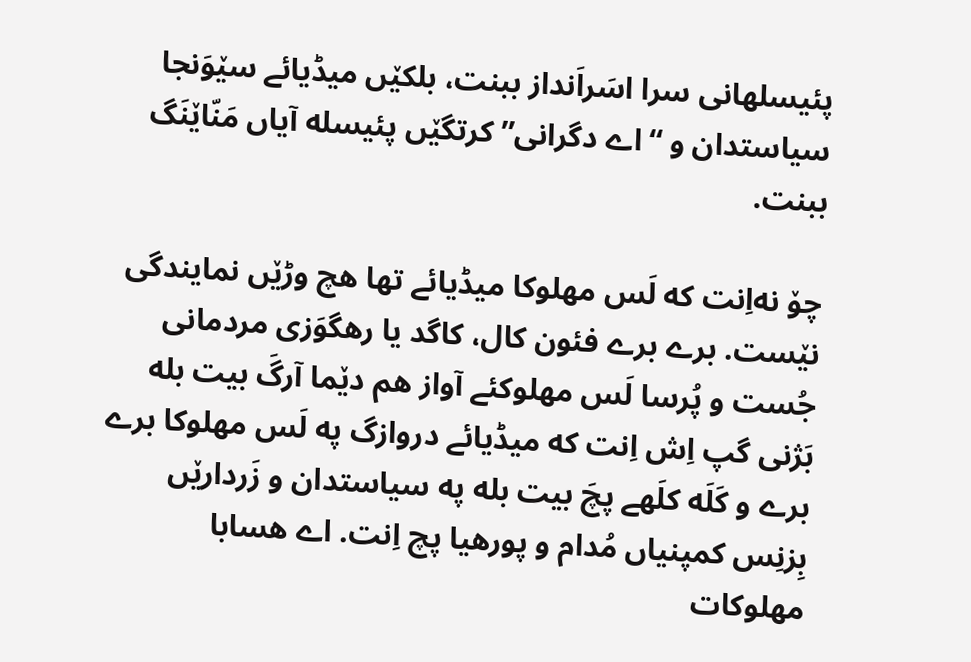پئیسلهانی سرا اسَراَنداز ببنت، بلکێں میڈیائے سێوَنجا سیاستدان و “اے دگرانی” کرتگێں پئیسله آیاں مَنّاێنَگ ببنت.

چۆ نه‌اِنت که لَس مهلوکا میڈیائے تها هچ وڑێں نمایندگی نێست. برے برے فئون کال، کاگد یا رهگوَزی مردمانی جُست و پُرسا لَس مهلوکئے آواز هم دێما آرگَ بیت بله بَژنی گپ اِش اِنت که میڈیائے دروازگ په لَس مهلوکا برے برے و کَلَه کلَهے پچَ بیت بله په سیاستدان و زَردارێں بِزنِس کمپنیاں مُدام و پورهیا پچ اِنت. اے هسابا مهلوکات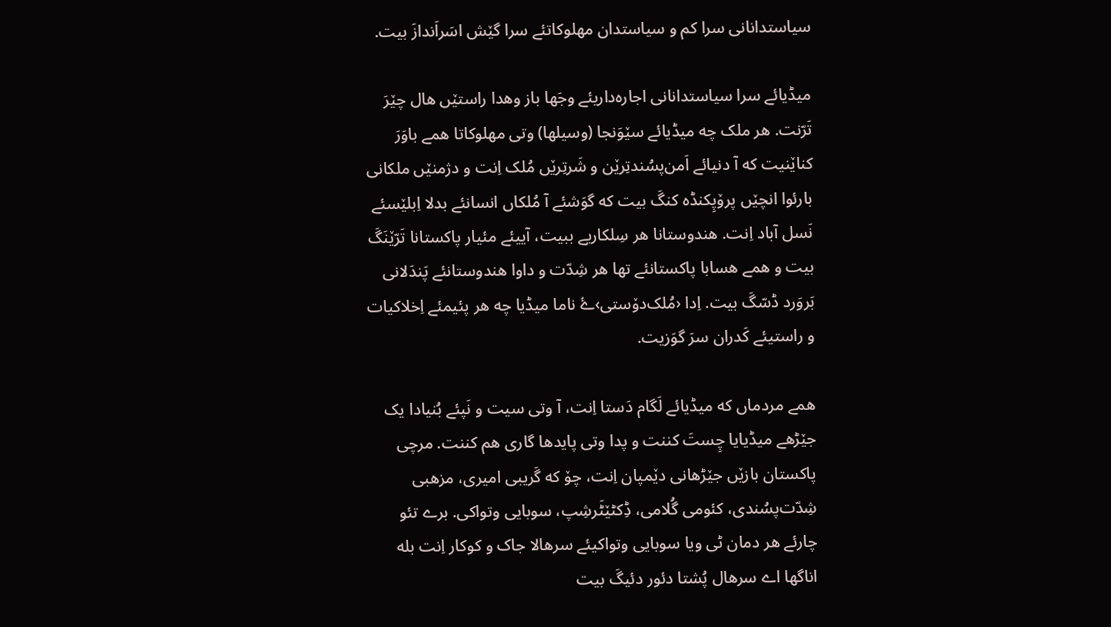سیاستدانانی سرا کم و سیاستدان مهلوکاتئے سرا گێش اسَراَندازَ بیت.

میڈیائے سرا سیاستدانانی اجاره‌داریئے وجَها باز وهدا راستێں هال چێرَ تَرّنت. هر ملک چه میڈیائے سێوَنجا (وسیلها) وتی مهلوکاتا همے باوَرَ کناێنیت که آ دنیائے اَمن‌پسُندتِرێن و شَرتِرێں مُلک اِنت و دژمنێں ملکانی بارئوا انچێں پرۆپِکنڈه کنگَ بیت که گوَشئے آ مُلکاں انسانئے بدلا اِبلێسئے نَسل آباد اِنت. هندوستانا هر سِلکاریے ببیت، آییئے مئیار پاکستانا تَرّێنَگَ بیت و همے هسابا پاکستانئے تها هر شِدّت و داوا هندوستانئے پَندَلانی بَروَرد ڈسّگَ بیت. اِدا ‹مُلک‌دۆستی›ۓ ناما میڈیا چه هر پئیمئے اِخلاکیات و راستیئے کَدران سرَ گوَزیت.

همے مردماں که میڈیائے لَگام دَستا اِنت، آ وتی سیت و نَپئے بُنیادا یک جێڑهے میڈیایا چِستَ کننت و پدا وتی پایدها گاری هم کننت. مرچی پاکستان بازێں جێڑهانی دێمپان اِنت، چۆ که گَریبی امیری، مزهبی شِدّت‌پسُندی، کئومی گُلامی، ڈِکٹێٹَرشِپ، سوبایی وتواکی. برے تئو چارئے هر دمان ٹی ویا سوبایی وتواکیئے سرهالا جاک و کوکار اِنت بله اناگها اے سرهال پُشتا دئور دئیگَ بیت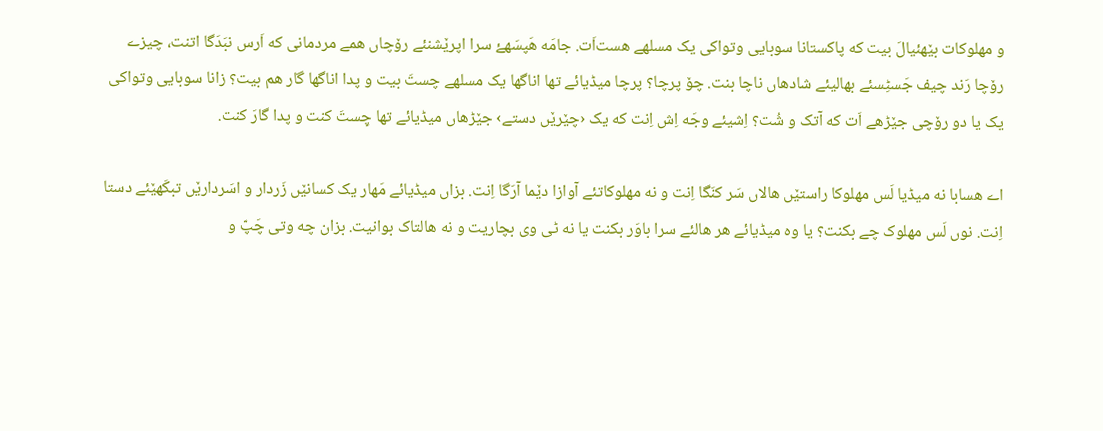و مهلوکات بێهئیالَ بیت که پاکستانا سوبایی وتواکی یک مسلهے هست‌اَت. جامَه هَپسَهۓ سرا اپرێشنئے رۆچاں همے مردمانی که اَرس نبَدَگا اتنت، چیزے رۆچا رَند چیف جَسٹِسئے بهالیئے شادهاں ناچا بنت. چۆ پرچا؟ پرچا میڈیائے تها اناگها یک مسلهے چستَ بیت و پدا اناگها گار هم بیت؟ زانا سوبایی وتواکی یک یا دو رۆچی جێڑهے اَت که آتک و شُت؟ اِشیئے وجَه اِش اِنت که یک ‹چێرێں دستے› جێڑهاں میڈیائے تها چِستَ کنت و پدا گارَ کنت.

اے هسابا نه میڈیا لَس مهلوکا راستێں هالاں سَر کنَگا اِنت و نه مهلوکاتئے آوازا دێما آرَگا اِنت. بزاں میڈیائے مَهار یک کسانێں زَردار و اسَردارێں تبکَهێئے دستا اِنت. نوں لَس مهلوک چے بکنت؟ یا وه میڈیائے هر هالئے سرا باوَر بکنت یا نه ٹی وی بچاریت و نه هالتاک بوانیت. بزان چه وتی چَپّ و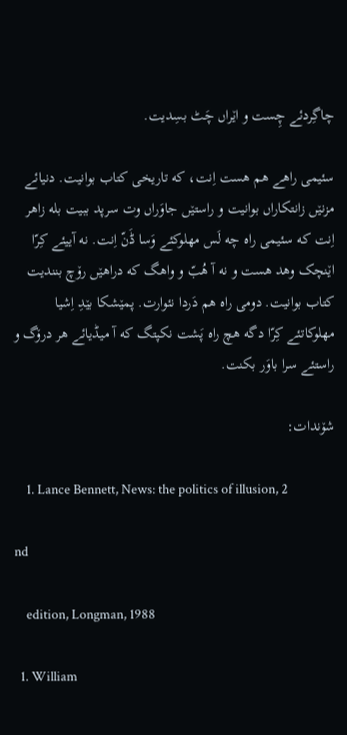چاگِردئے چِست و اێراں چَٹ بسِدیت.

سئیمی راهے هم هست اِنت، که تاریخی کتاب بوانیت. دنیائے مزنێں زانتکاراں بوانیت و راستێں جاوَراں وت سرپد ببیت بله زاهر اِنت که سئیمی راه چه لَس مهلوکئے وَسا ڈَنّ اِنت. نه آییئے کِرّا اێنچک وهد هست و نه آ هُبّ و واهگ که دراهێں رۆچ بنندیت کتاب بوانیت. دومی راه هم دَردا نئوارت. پمێشکا بێدِ اِشیا مهلوکاتئے کِرّا دگه هچ راه پَشت نکپتگ که آ میڈیائے هر درۆگ و راستئے سرا باوَر بکنت.

شۆندات:

    1. Lance Bennett, News: the politics of illusion, 2

nd

    edition, Longman, 1988

  1. William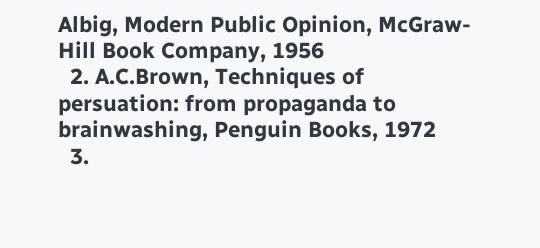Albig, Modern Public Opinion, McGraw-Hill Book Company, 1956
  2. A.C.Brown, Techniques of persuation: from propaganda to brainwashing, Penguin Books, 1972
  3.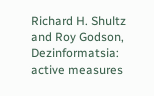Richard H. Shultz and Roy Godson, Dezinformatsia: active measures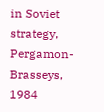in Soviet strategy, Pergamon-Brasseys, 1984